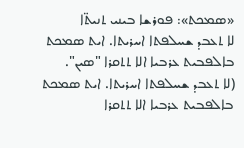«ܣܡܟܬ»: ܦܘܪܫܐ ܒܝܢܝ ܬܢܝܬ̈ܐ
ܠܐ ܬܥܒܕ ܫܚܠܦܬܐ ܐܚܪܝܬܐ. ܐܝܬ ܣܡܟܬ ܒܐܠܦܒܝܬ ܥܪܒܝܐ ܐܠܐ ܬܬܩܪܐ "ܣܝܢ".
(ܠܐ ܬܥܒܕ ܫܚܠܦܬܐ ܐܚܪܝܬܐ. ܐܝܬ ܣܡܟܬ ܒܐܠܦܒܝܬ ܥܪܒܝܐ ܐܠܐ ܬܬܩܪܐ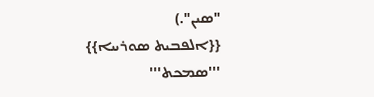"ܣܝܢ".)
{{ܐܠܦܒܝܬ ܣܘܪܝܝܐ}}
'''ܣܡܟܬ'''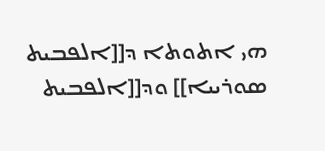ܗܝ ܐܬܘܬܐ ܕ[[ܐܠܦܒܝܬ ܣܘܪܝܝܐ]] ܘܕ[[ܐܠܦܒܝܬ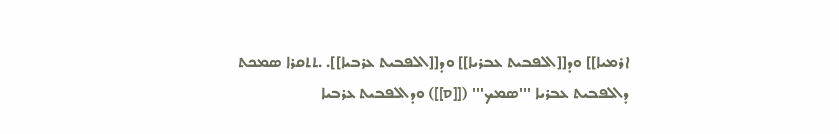ܐܪܡܝܐ]] ܘܕ[[ܐܠܦܒܝܬ ܥܒܪܝܐ]] ܘܕ[[ܐܠܦܒܝܬ ܥܪܒܝܐ]]. .ܬܬܩܪܐ ܣܡܟܬ ܕܐܠܦܒܝܬ ܥܒܪܝܐ '''ܣܡܟ''' ([[ס]]) ܘܕܐܠܦܒܝܬ ܥܪܒܝܐ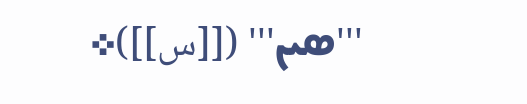'''ܣܝܢ''' ([[س]])܀